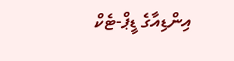އިންޑިއާގެ ޑީޕް-ޓެކް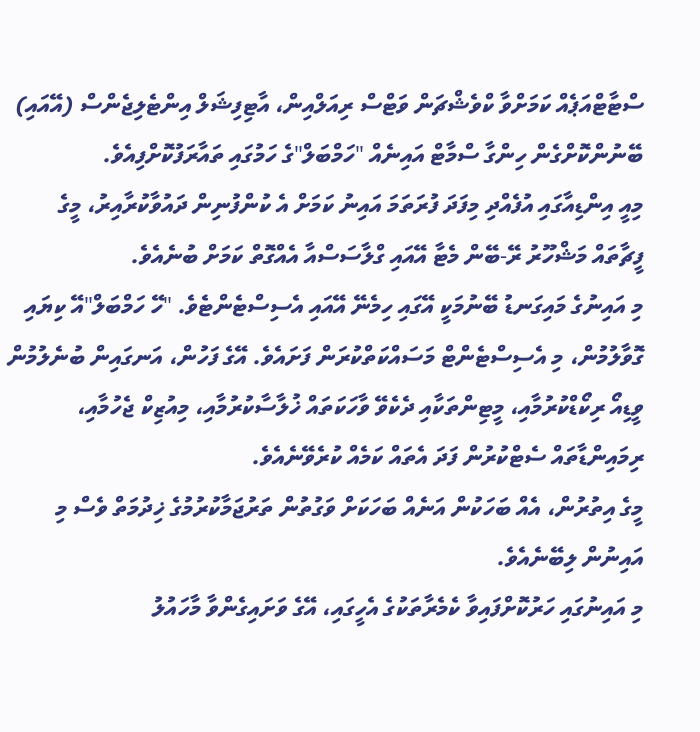ސްޓާޓްއަޕެއް ކަމަށްވާ ކްވެޝްޗަން ވަޓްސް ރިއަލްއިން، އާޓިފިޝަލް އިންޓެލިޖެންސް (އޭއައި) ބޭނުންކޮށްގެން ހިންގާ ސްމާޓް އައިނެއް "ހަމްބަލް"ގެ ހަމުގައި ތައާރަފުކޮށްފިއެވެ.
މިއީ އިންޑިއާގައި އުފެއްދި މިފަދަ ފުރަތަމަ އައިނު ކަމަށް އެ ކުންފުނިން ދައުވާކުރާއިރު، މީގެ ފީޗާތައް މަޝްހޫރު ރޭ-ބޭން މެޓާ އޭއައި ގްލާސަސްއާ އެއްގޮތް ކަމަށް ބުނެއެވެ.
މި އައިނުގެ މައިގަނޑު ބޭނުމަކީ އޭގައި ހިމެނޭ އޭއައި އެސިސްޓެންޓެވެ. "ހޭ ހަމްބަލް"އޭ ކިޔައި ގޮވާލުމުން، މި އެސިސްޓެންޓް މަސައްކަތްކުރަން ފަށައެވެ. އޭގެ ފަހުން، އަނގައިން ބުނެލުމުން ވީޑިއޯ ރިކޯޑްކުރުމާއި، މީޓިންތަކާއި ދެކެވޭ ވާހަކަތައް ޚުލާސާކުރުމާއި، މިއުޒިކް ޖެހުމާއި، ރިމައިންޑާތައް ސެޓްކުރުން ފަދަ އެތައް ކަމެއް ކުރެވޭނެއެވެ.
މީގެ އިތުރުން، އެއް ބަހަކުން އަނެއް ބަހަކަށް ވަގުތުން ތަރުޖަމާކުރުމުގެ ޚިދުމަތް ވެސް މި އައިނުން ލިބޭނެއެވެ.
މި އައިނުގައި ހަރުކޮށްފައިވާ ކެމެރާތަކުގެ އެހީގައި، އޭގެ ވަށައިގެންވާ މާހައުލު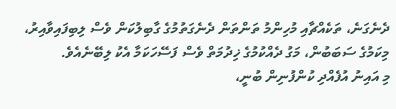ދެނެގަނެ، ތަކެއްޗާއި މުހިންމު ތަންތަން ދެނެގަތުމުގެ ގާބިލުކަން ވެސް ލިބިފައިވާއިރު، މިކަމުގެ ސަބަބުން، މަގު ދެއްކުމުގެ ޚިދުމަތް ވެސް ފަސޭހަކަމާ އެކު ލިބޭނެއެވެ.
މި އައިނު އުފެއްދި ކުންފުނިން ބުނީ،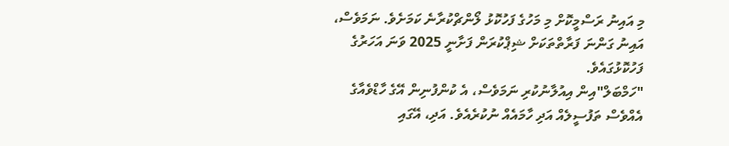މި އައިނު ރަސްމީކޮށް މި މަހުގެ ފަހުކޮޅު ލޯންޗްކުރާނެ ކަމަށެވެ. ނަމަވެސް، އައިނު ގަންނަ ފަރާތްތަކަށް ޝިޕްކުރަން ފަށާނީ 2025 ވަނަ އަހަރުގެ ފަހުކޮޅުގައެވެ.
"ހަމްބަލް"އިން އިއުލާނުކުރި ނަމަވެސް، އެ ކުންފުނިން އޭގެ ހާޑްވެއާގެ އެއްވެސް ތަފުސީލެއް އަދި ހާމައެއް ނުކުރެއެވެ. އަދި، އޭގައި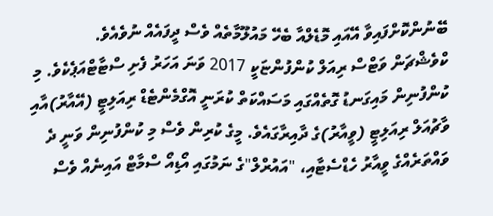ބޭނުންކޮށްފައިވާ އޭއައި މޮޑެލްއާ ބެހޭ މައުލޫމާތެއް ވެސް ދީފައެއް ނުވެއެވެ.
ކްވެޝްޗަން ވަޓްސް ރިއަލް ކުންފުންޏަކީ 2017 ވަނަ އަހަރު ފެށި ސްޓާޓްއަޕެކެވެ. މި ކުންފުނިން މައިގަނޑު ގޮތެއްގައި މަސައްކަތް ކުރަނީ އޮގްމެންޓެޑް ރިއަލިޓީ (އޭއާރު)އާއި ވާޗުއަލް ރިއަލިޓީ (ވީއާރު)ގެ ދާއިރާގައެވެ. މީގެ ކުރިން ވެސް މި ކުންފުނިން ވަނީ ދެ ވައްތަރެއްގެ ވީއާރު ހެޑްސެޓާއި، "އައުރްލް"ގެ ނަމުގައި އޯޑިއޯ ސްމާޓް އައިނެއް ވެސް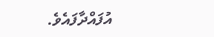އުފައްދާފައެވެ.